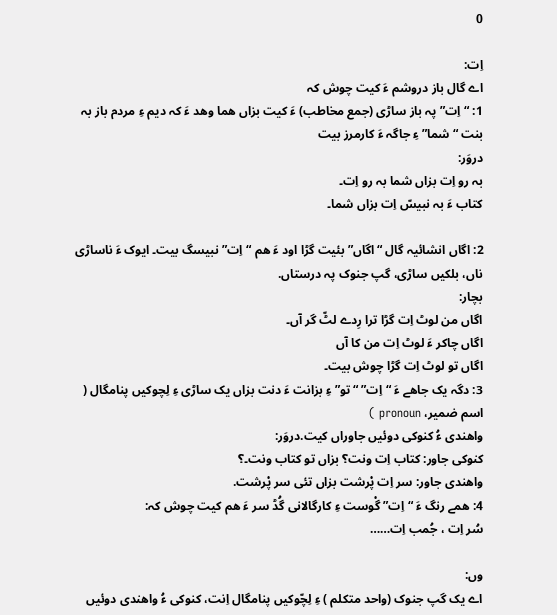0

اِت:
اے گال باز دروشم ءَ کیت چوش کہ
1: “اِت” پہ باز ساڑی (جمع مخاطب) ءَ کیت بزاں ھما وھد ءَ کہ دیم ءِ مردم باز بہ بنت “ شما” ءِ جاگہ ءَ کارمرز بیت
دروَر:
بہ رو اِت بزاں شما بہ رو اِت۔
کتاب ءَ بہ نبیسّ اِت بزاں شما۔

2: اگاں انشائیہ گال “اگاں” بئیت گڑا اود ءَ ھم “اِت” نبیسگ بیت۔ ایوک ءَ ناساڑی ناں، بلکیں ساڑی، گپ جنوک پہ درستاں.
بچار:
اگاں من لوٹ اِت گڑا ترا رِدے لٹّ گر آں۔
اگاں چاکر ءَ لوٹ اِت من کا آں
اگاں تو لوٹ اِت گڑا چوش بیت۔
3: دگہ یک جاھے ءَ “اِت” “تو” ءِ بزانت ءَ دنت بزاں یک ساڑی ءِ لِچوکیں پنامگال ( اسم ضمیر، pronoun )
واھندی ءُ کنوکی دوئیں جاوراں کیت.دروَر:
کنوکی جاور: کتاب اِت ونت؟ بزاں تو کتاب ونت۔؟
واھندی جاور: سر اِت پْرشت بزاں تئی سر پْرشت.
4: ھمے رنگ ءَ “اِت” گْوست ءِ کارگالانی گُڈ سر ءَ ھم کیت چوش کہ:
سُر اِت ، جُمب اِت……

وں:
اے یک گپ جنوک (واحد متکلم ) ءِ لِچّوکیں پنامگال اِنت، کنوکی ءُ واھندی دوئیں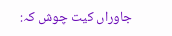جاوراں کیت چوش کہ: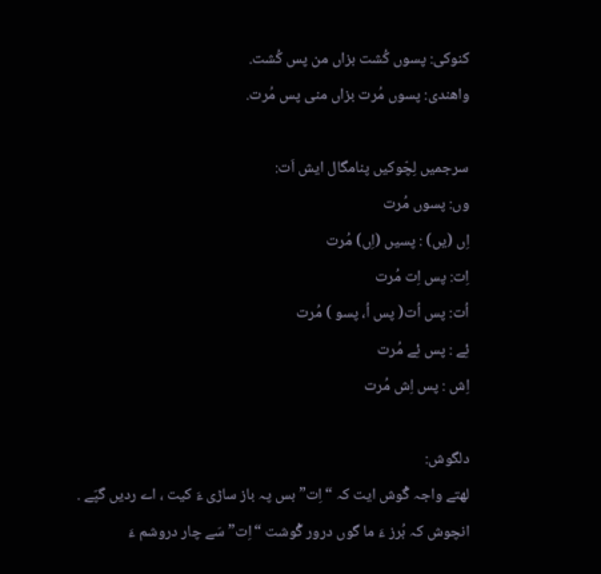کنوکی: پسوں کُشت بزاں من پس کُشت.
واھندی: پسوں مُرت بزاں منی پس مُرت.

سرجمیں لِچّوکیں پنامگال ایش اَت:
وں: پسوں مُرت
اِں (یں) : پسیں (اِں) مُرت
اِت: پس اِت مُرت
اُت: پس اُت( پس اُ، پسو ) مُرت
ئِے : پس ئِے مُرت
اِش : پس اِش مُرت

دلگوش:
لھتے واجہ گْوش ایت کہ “اِت” بس پہ باز ساڑی ءَ کیت ، اے ردیں گپّے . انچوش کہ بُرز ءَ ما گوں درور گْوشت “اِت” سَے چار دروشم ءَ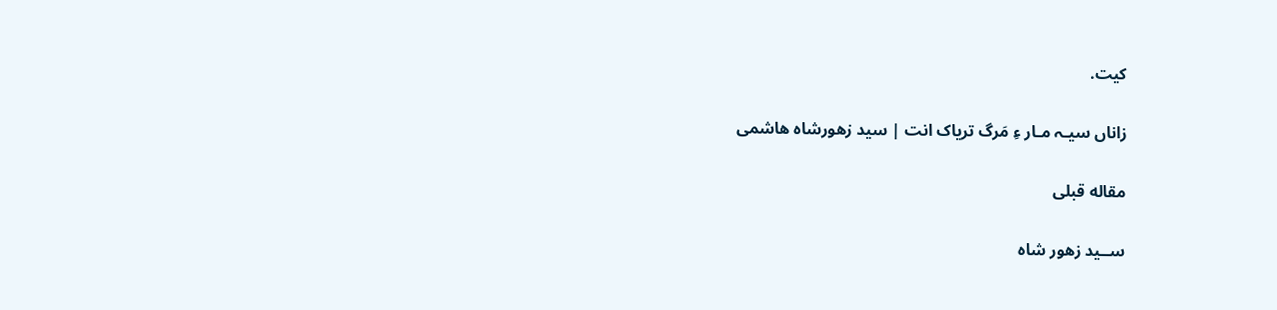کیت.

زاناں سیـہ مـار ءِ مَرگ تریاک انت | سید زهورشاه هاشمی

مقاله قبلی

ســید زهور شاه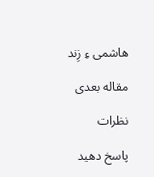هاشمی ءِ زِند

مقاله بعدی

نظرات

پاسخ دهید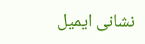نشانی ایمیل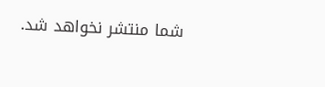شما منتشر نخواهد شد.